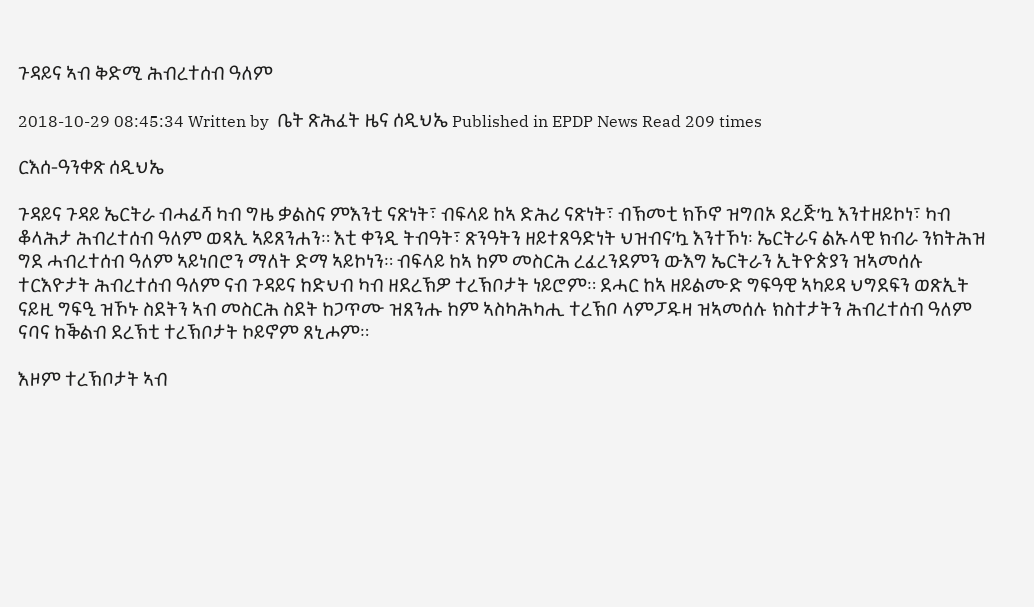ጉዳይና ኣብ ቅድሚ ሕብረተሰብ ዓለም

2018-10-29 08:45:34 Written by  ቤት ጽሕፈት ዜና ሰዲህኤ Published in EPDP News Read 209 times

ርእሰ-ዓንቀጽ ሰዲህኤ

ጉዳይና ጉዳይ ኤርትራ ብሓፈሻ ካብ ግዜ ቃልስና ምእንቲ ናጽነት፣ ብፍላይ ከኣ ድሕሪ ናጽነት፣ ብኽመቲ ክኾኖ ዝግበኦ ደረጅ’ኳ እንተዘይኮነ፣ ካብ ቆላሕታ ሕብረተሰብ ዓለም ወጻኢ ኣይጸንሐን። እቲ ቀንዲ ትብዓት፣ ጽንዓትን ዘይተጸዓድነት ህዝብና’ኳ እንተኾነ፡ ኤርትራና ልኡላዊ ክብራ ንክትሕዝ ግደ ሓብረተሰብ ዓለም ኣይነበሮን ማለት ድማ ኣይኮነን። ብፍላይ ከኣ ከም መስርሕ ረፈረንደምን ውእግ ኤርትራን ኢትዮጵያን ዝኣመሰሉ ተርእዮታት ሕብረተሰብ ዓለም ናብ ጉዳይና ከድህብ ካብ ዘደረኽዎ ተረኽቦታት ነይሮም። ደሓር ከኣ ዘይልሙድ ግፍዓዊ ኣካይዳ ህግደፍን ወጽኢት ናይዚ ግፍዒ ዝኾኑ ስደትን ኣብ መስርሕ ስደት ከጋጥሙ ዝጸንሑ ከም ኣስካሕካሒ ተረኽቦ ላምፓዱዛ ዝኣመሰሉ ክስተታትን ሕብረተሰብ ዓለም ናባና ከቕልብ ደረኽቲ ተረኽቦታት ኮይኖም ጸኒሖም።

እዞም ተረኽቦታት ኣብ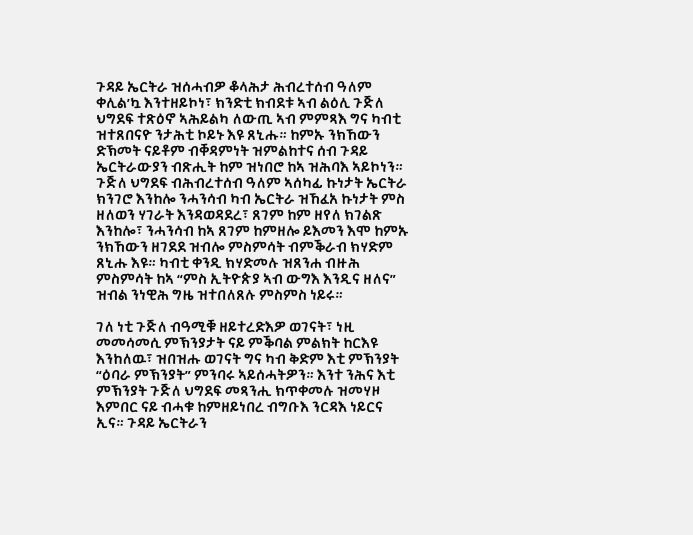ጉዳይ ኤርትራ ዝሰሓብዎ ቆላሕታ ሕብረተሰብ ዓለም ቀሊል’ኳ እንተዘይኮነ፣ ክንድቲ ክብደቱ ኣብ ልዕሊ ጉጅለ ህግደፍ ተጽዕኖ ኣሕይልካ ለውጢ ኣብ ምምጻእ ግና ካብቲ ዝተጸበናዮ ንታሕቲ ኮይኑ እዩ ጸኒሑ። ከምኡ ንክኸውን ድኽመት ናይቶም ብቐዳምነት ዝምልከተና ሰብ ጉዳይ ኤርትራውያን ብጽሒት ከም ዝነበሮ ከኣ ዝሕባእ ኣይኮነን። ጉጅለ ህግደፍ ብሕብረተሰብ ዓለም ኣሰካፊ ኩነታት ኤርትራ ክንገሮ እንከሎ ንሓንሳብ ካብ ኤርትራ ዝኸፈአ ኩነታት ምስ ዘለወን ሃገራት እንዳወዳደረ፣ ጸገም ከም ዘየለ ክገልጽ እንከሎ፣ ንሓንሳብ ከኣ ጸገም ከምዘሎ ይእመን እሞ ከምኡ ንክኸውን ዘገደደ ዝብሎ ምስምሳት ብምቕራብ ክሃድም ጸኒሑ እዩ። ካብቲ ቀንዲ ክሃድመሉ ዝጸንሐ ብዙሕ ምስምሳት ከኣ “ምስ ኢትዮጵያ ኣብ ውግእ እንዲና ዘለና” ዝብል ንነዊሕ ግዜ ዝተበለጸሉ ምስምስ ነይሩ።

ገለ ነቲ ጉጅለ ብዓሚቑ ዘይተረድእዎ ወገናት፣ ነዚ መመሳመሲ ምኽንያታት ናይ ምቕባል ምልክት ከርእዩ እንከለዉ፣ ዝበዝሑ ወገናት ግና ካብ ቅድም እቲ ምኽንያት “ዕባራ ምኽንያት” ምንባሩ ኣይሰሓትዎን። እንተ ንሕና እቲ ምኽንያት ጉጅለ ህግደፍ መጻንሒ ክጥቀመሉ ዝመሃዞ እምበር ናይ ብሓቁ ከምዘይነበረ ብግቡእ ንርዳእ ነይርና ኢና። ጉዳይ ኤርትራን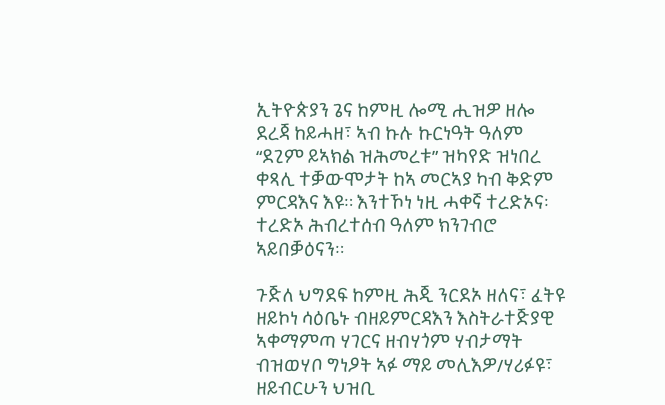ኢትዮጵያን ጌና ከምዚ ሎሚ ሒዝዎ ዘሎ ደረጃ ከይሓዘ፣ ኣብ ኩሉ ኩርነዓት ዓለም “ደጊም ይኣክል ዝሕመረቱ” ዝካየድ ዝነበረ ቀጻሊ ተቓውሞታት ከኣ መርኣያ ካብ ቅድም ምርዳእና እዩ። እንተኾነ ነዚ ሓቀኛ ተረድኦና፡ ተረድኦ ሕብረተሰብ ዓለም ክንገብሮ ኣይበቓዕናን።

ጉጅለ ህግደፍ ከምዚ ሕጂ ንርደኦ ዘለና፣ ፈትዩ ዘይኮነ ሳዕቤኑ ብዘይምርዳእን እስትራተጅያዊ ኣቀማምጣ ሃገርና ዘብሃጎም ሃብታማት ብዝወሃቦ ግነዖት ኣፉ ማይ መሊእዎ/ሃሪፉዩ፣ ዘይብርሁን ህዝቢ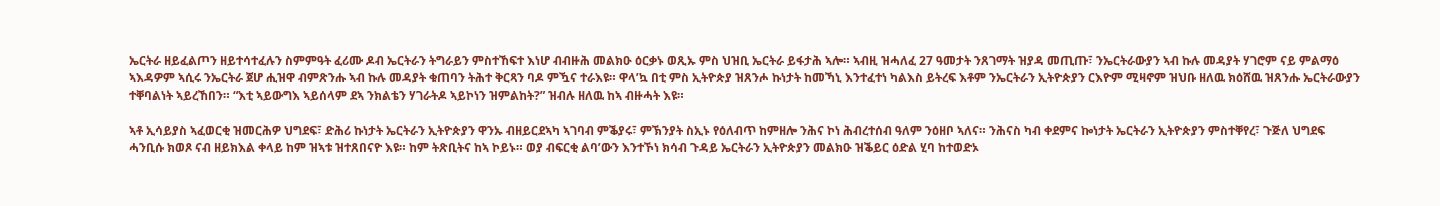ኤርትራ ዘይፈልጦን ዘይተሳተፈሉን ስምምዓት ፈሪሙ ዶብ ኤርትራን ትግራይን ምስተኸፍተ እነሆ ብብዙሕ መልክዑ ዕርቃኑ ወጺኡ ምስ ህዝቢ ኤርትራ ይፋታሕ ኣሎ። ኣብዚ ዝሓለፈ 27 ዓመታት ንጸገማት ዝያዳ መጢጡ፣ ንኤርትራውያን ኣብ ኩሉ መዳያት ሃገሮም ናይ ምልማዕ ኣእዳዎም ኣሲሩ ንኤርትራ ጀሆ ሒዝዋ ብምጽንሑ ኣብ ኩሉ መዳያት ቁጠባን ትሕተ ቅርጻን ባዶ ምዃና ተራእዩ። ዋላ’ኳ በቲ ምስ ኢትዮጵያ ዝጸንሖ ኩነታት ከመኻኒ እንተፈተነ ካልእስ ይትረፍ እቶም ንኤርትራን ኢትዮጵያን ርእዮም ሚዛኖም ዝህቡ ዘለዉ ክዕሸዉ ዝጸንሑ ኤርትራውያን ተቐባልነት ኣይረኸበን። “እቲ ኣይውግእ ኣይሰላም ደኣ ንክልቴን ሃገራትዶ ኣይኮነን ዝምልከት?” ዝብሉ ዘለዉ ከኣ ብዙሓት እዩ።

ኣቶ ኢሳይያስ ኣፈወርቂ ዝመርሕዎ ህግደፍ፣ ድሕሪ ኩነታት ኤርትራን ኢትዮጵያን ዋንኡ ብዘይርደኣካ ኣገባብ ምቕያሩ፣ ምኽንያት ስኢኑ የዕለብጥ ከምዘሎ ንሕና ኮነ ሕብረተሰብ ዓለም ንዕዘቦ ኣለና። ንሕናስ ካብ ቀደምና ኰነታት ኤርትራን ኢትዮጵያን ምስተቐየረ፣ ጉጅለ ህግደፍ ሓንቢሱ ክወጾ ናብ ዘይክእል ቀላይ ከም ዝኣቱ ዝተጸበናዮ እዩ። ከም ትጽቢትና ከኣ ኮይኑ። ወያ ብፍርቂ ልባ’ውን እንተኾነ ክሳብ ጉዳይ ኤርትራን ኢትዮጵያን መልክዑ ዝቕይር ዕድል ሂባ ከተወድኦ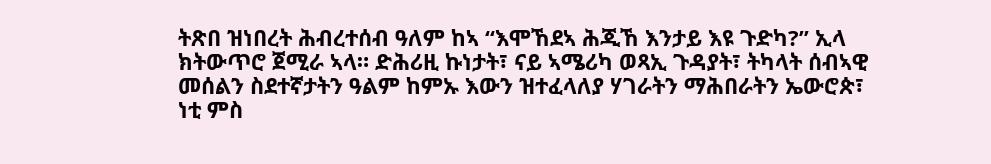ትጽበ ዝነበረት ሕብረተሰብ ዓለም ከኣ “እሞኸደኣ ሕጂኸ እንታይ እዩ ጉድካ?” ኢላ ክትውጥሮ ጀሚራ ኣላ። ድሕሪዚ ኩነታት፣ ናይ ኣሜሪካ ወጻኢ ጉዳያት፣ ትካላት ሰብኣዊ መሰልን ስደተኛታትን ዓልም ከምኡ እውን ዝተፈላለያ ሃገራትን ማሕበራትን ኤውሮጵ፣ ነቲ ምስ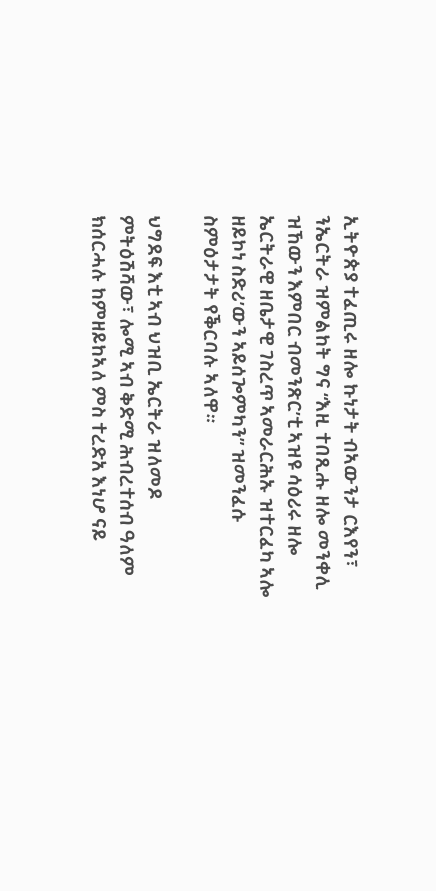ኢትዮጵያ ተፈጢሩ ዘሎ ኩነታት ብኣውንታ ርእየን፣ ንኤርትራ ዝምልከት ግና “እዚ ተበጺሑ ዘሎ መንቀሊ ዝኸውን እምበር ብመንጽር’ቲ ኣዝዩ ሳዕሪሩ ዘሎ ኤርትራዊ ዘቤታዊ ገስረጥ ኣመራርሕኡ ዝተርፈካ ኣሎ ዘይኮነ ስድሪ’ውን ኣይሰጐምካን” ዝመንፈሱ ስምዕታታት የቕርባሉ ኣለዋ።

ህግደፍ እቲ ኣብ ህዝቢ ኤርትራ ዝለመዶ ምትዕሽሻው፣ ሎሚ ኣብ ቅድሚ ሕብረተሰብ ዓለም ክሰርሓሉ ከምዘይከኣለ ምስ ተረድአ እነሆ ናይ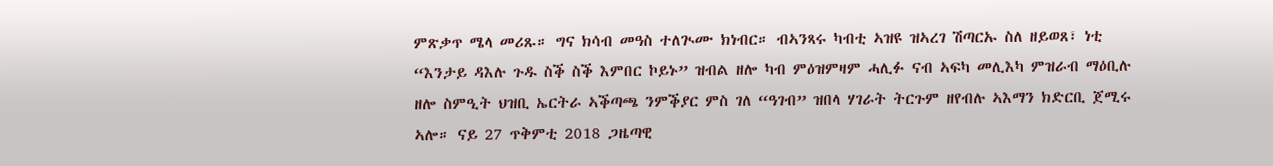ምጽቃጥ ሜላ መሪጹ። ግና ክሳብ መዓስ ተለጒሙ ክነብር። ብኣንጻሩ ካብቲ ኣዝዩ ዝኣረገ ሽጣርኡ ስለ ዘይወጸ፣ ነቲ “እንታይ ዳእሉ ጉዱ ስቕ ስቕ እምበር ኮይኑ” ዝብል ዘሎ ካብ ምዕዝምዛም ሓሊፉ ናብ ኣፍካ መሊእካ ምዝራብ ማዕቢሉ ዘሎ ስምዒት ህዝቢ ኤርትራ ኣቕጣጫ ንምቕያር ምስ ገለ “ዓገብ” ዝበላ ሃገራት ትርጉም ዘየብሉ ኣእማን ክድርቢ ጀሚሩ ኣሎ። ናይ 27 ጥቅምቲ 2018 ጋዜጣዊ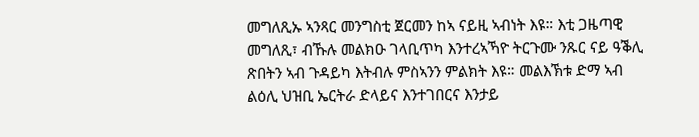መግለጺኡ ኣንጻር መንግስቲ ጀርመን ከኣ ናይዚ ኣብነት እዩ። እቲ ጋዜጣዊ መግለጺ፣ ብኹሉ መልክዑ ገላቢጥካ እንተረኣኻዮ ትርጉሙ ንጹር ናይ ዓቕሊ ጽበትን ኣብ ጉዳይካ እትብሉ ምስኣንን ምልክት እዩ። መልእኽቱ ድማ ኣብ ልዕሊ ህዝቢ ኤርትራ ድላይና እንተገበርና እንታይ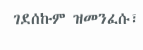ገደሰኩም ዝመንፈሱ፣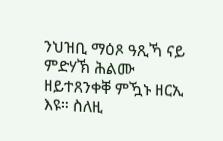ንህዝቢ ማዕጾ ዓጺኻ ናይ ምድሃኽ ሕልሙ ዘይተጸንቀቐ ምዃኑ ዘርኢ እዩ። ስለዚ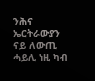ንሕና ኤርትራውያን ናይ ለውጢ ሓይሊ ነዚ ካብ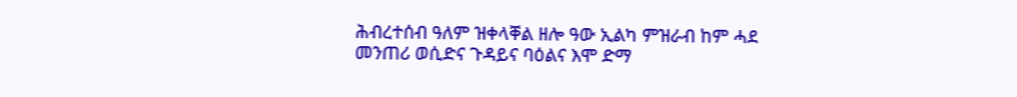ሕብረተሰብ ዓለም ዝቀላቐል ዘሎ ዓው ኢልካ ምዝራብ ከም ሓደ መንጠሪ ወሲድና ጉዳይና ባዕልና እሞ ድማ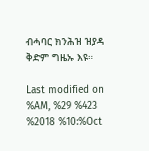ብሓባር ክንሕዝ ዝያዳ ቅድም ግዜኡ እዩ።

Last modified on %AM, %29 %423 %2018 %10:%Oct